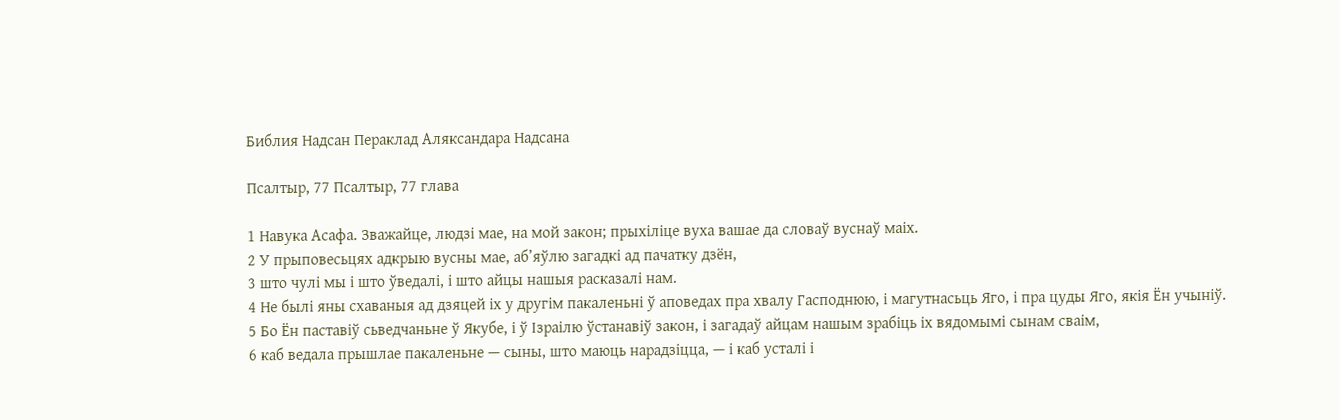Библия Надсан Пераклад Аляксандара Надсана

Псалтыр, 77 Псалтыр, 77 глава

1 Навука Асафа. Зважайце, людзі мае, на мой закон; прыхіліце вуха вашае да словаў вуснаў маіх.
2 У прыповесьцях адкрыю вусны мае, аб’яўлю загадкі ад пачатку дзён,
3 што чулі мы і што ўведалі, і што айцы нашыя расказалі нам.
4 Не былі яны схаваныя ад дзяцей іх у другім пакаленьні ў аповедах пра хвалу Гасподнюю, і магутнасьць Яго, і пра цуды Яго, якія Ён учыніў.
5 Бо Ён паставіў сьведчаньне ў Якубе, і ў Ізраілю ўстанавіў закон, і загадаў айцам нашым зрабіць іх вядомымі сынам сваім,
6 каб ведала прышлае пакаленьне — сыны, што маюць нарадзіцца, — і каб усталі і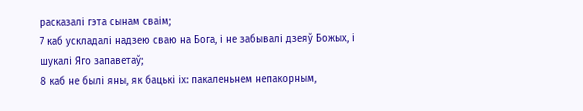расказалі гэта сынам сваім;
7 каб ускладалі надзею сваю на Бога, і не забывалі дзеяў Божых, і шукалі Яго запаветаў;
8 каб не былі яны, як бацькі іх: пакаленьнем непакорным,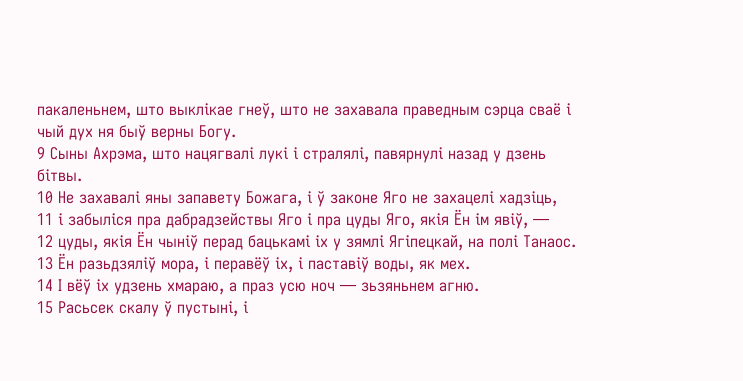пакаленьнем, што выклікае гнеў, што не захавала праведным сэрца сваё і чый дух ня быў верны Богу.
9 Сыны Ахрэма, што нацягвалі лукі і стралялі, павярнулі назад у дзень бітвы.
10 Не захавалі яны запавету Божага, і ў законе Яго не захацелі хадзіць,
11 і забыліся пра дабрадзействы Яго і пра цуды Яго, якія Ён ім явіў, —
12 цуды, якія Ён чыніў перад бацькамі іх у зямлі Ягіпецкай, на полі Танаос.
13 Ён разьдзяліў мора, і перавёў іх, і паставіў воды, як мех.
14 І вёў іх удзень хмараю, а праз усю ноч — зьзяньнем агню.
15 Расьсек скалу ў пустыні, і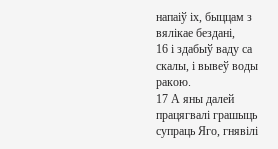напаіў іх, быццам з вялікае бездані,
16 і здабыў ваду са скалы, і вывеў воды ракою.
17 А яны далей працягвалі грашыць супраць Яго, гнявілі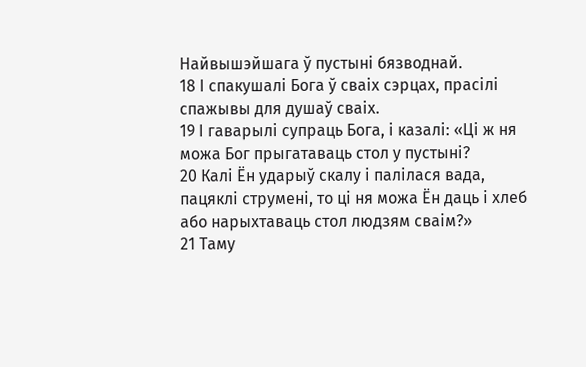Найвышэйшага ў пустыні бязводнай.
18 І спакушалі Бога ў сваіх сэрцах, прасілі спажывы для душаў сваіх.
19 І гаварылі супраць Бога, і казалі: «Ці ж ня можа Бог прыгатаваць стол у пустыні?
20 Калі Ён ударыў скалу і палілася вада, пацяклі струмені, то ці ня можа Ён даць і хлеб або нарыхтаваць стол людзям сваім?»
21 Таму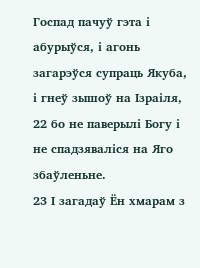Госпад пачуў гэта і абурыўся, і агонь загарэўся супраць Якуба, і гнеў зышоў на Ізраіля,
22 бо не паверылі Богу і не спадзяваліся на Яго збаўленьне.
23 І загадаў Ён хмарам з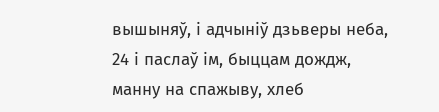вышыняў, і адчыніў дзьверы неба,
24 і паслаў ім, быццам дождж, манну на спажыву, хлеб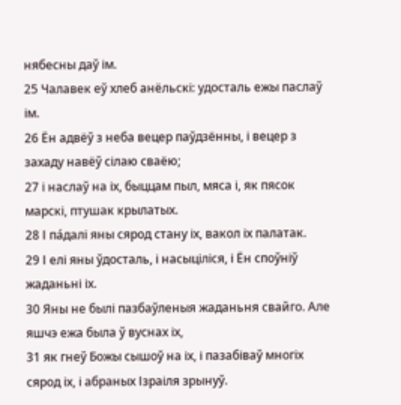нябесны даў ім.
25 Чалавек еў хлеб анёльскі: удосталь ежы паслаў ім.
26 Ён адвёў з неба вецер паўдзённы, і вецер з захаду навёў сілаю сваёю;
27 і наслаў на іх, быццам пыл, мяса і, як пясок марскі, птушак крылатых.
28 І пáдалі яны сярод стану іх, вакол іх палатак.
29 І елі яны ўдосталь, і насыціліся, і Ён споўніў жаданьні іх.
30 Яны не былі пазбаўленыя жаданьня свайго. Але яшчэ ежа была ў вуснах іх,
31 як гнеў Божы сышоў на іх, і пазабіваў многіх сярод іх, і абраных Ізраіля зрынуў.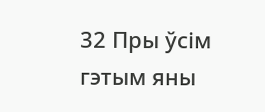32 Пры ўсім гэтым яны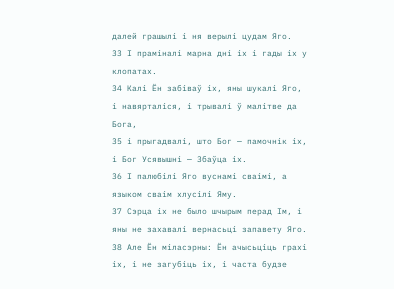далей грашылі і ня верылі цудам Яго.
33 І праміналі марна дні іх і гады іх у клопатах.
34 Калі Ён забіваў іх, яны шукалі Яго, і навярталіся, і трывалі ў малітве да Бога,
35 і прыгадвалі, што Бог — памочнік іх, і Бог Усявышні — Збаўца іх.
36 І палюбілі Яго вуснамі сваімі, а языком сваім хлусілі Яму.
37 Сэрца іх не было шчырым перад Ім, і яны не захавалі вернасьці запавету Яго.
38 Але Ён міласэрны: Ён ачысьціць грахі іх, і не загубіць іх, і часта будзе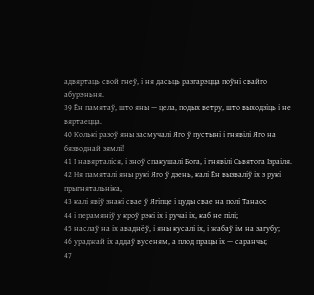адвяртаць свой гнеў, і ня дасьць разгарэцца поўні свайго абурэньня.
39 Ён памятаў, што яны — цела, подых ветру, што выходзіць і не вяртаецца.
40 Колькі разоў яны засмучалі Яго ў пустыні і гнявілі Яго на бязводнай зямлі!
41 І навярталіся, і зноў спакушалі Бога, і гнявілі Сьвятога Ізраіля.
42 Ня памяталі яны рукі Яго ў дзень, калі Ён вызваліў іх з рукі прыгнятальніка,
43 калі явіў знакі свае ў Ягіпце і цуды свае на полі Танаос
44 і перамяніў у кроў рэкі іх і ручаі іх, каб не пілі;
45 наслаў на іх аваднёў, і яны кусалі іх, і жабаў ім на загубу;
46 ураджай іх аддаў вусеням, а плод працы іх — саранчы;
47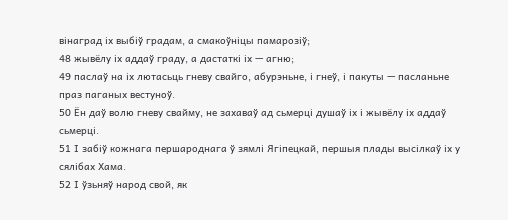вінаград іх выбіў градам, а смакоўніцы памарозіў;
48 жывёлу іх аддаў граду, а дастаткі іх — агню;
49 паслаў на іх лютасьць гневу свайго, абурэньне, і гнеў, і пакуты — пасланьне праз паганых вестуноў.
50 Ён даў волю гневу свайму, не захаваў ад сьмерці душаў іх і жывёлу іх аддаў сьмерці.
51 І забіў кожнага першароднага ў зямлі Ягіпецкай, першыя плады высілкаў іх у сялібах Хама.
52 І ўзьняў народ свой, як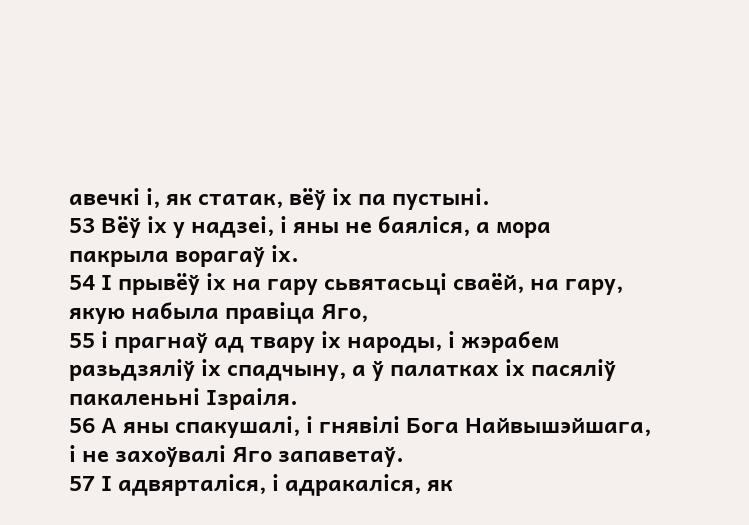авечкі і, як статак, вёў іх па пустыні.
53 Вёў іх у надзеі, і яны не баяліся, а мора пакрыла ворагаў іх.
54 І прывёў іх на гару сьвятасьці сваёй, на гару, якую набыла правіца Яго,
55 і прагнаў ад твару іх народы, і жэрабем разьдзяліў іх спадчыну, а ў палатках іх пасяліў пакаленьні Ізраіля.
56 А яны спакушалі, і гнявілі Бога Найвышэйшага, і не захоўвалі Яго запаветаў.
57 І адвярталіся, і адракаліся, як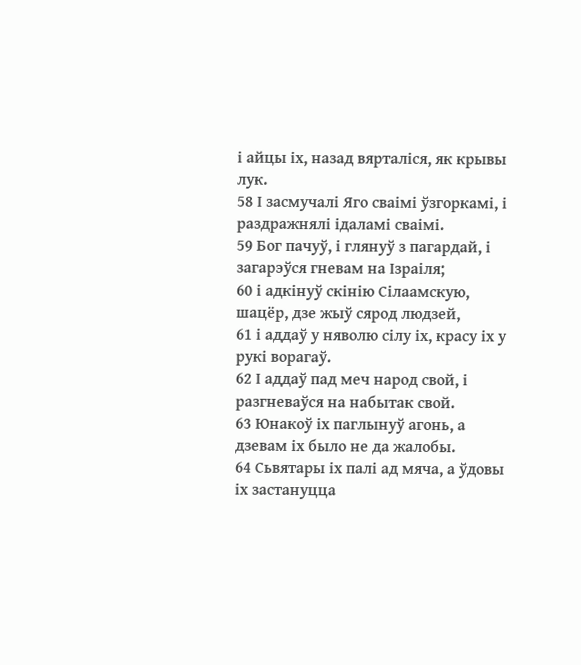і айцы іх, назад вярталіся, як крывы лук.
58 І засмучалі Яго сваімі ўзгоркамі, і раздражнялі ідаламі сваімі.
59 Бог пачуў, і глянуў з пагардай, і загарэўся гневам на Ізраіля;
60 і адкінуў скінію Сілаамскую, шацёр, дзе жыў сярод людзей,
61 і аддаў у няволю сілу іх, красу іх у рукі ворагаў.
62 І аддаў пад меч народ свой, і разгневаўся на набытак свой.
63 Юнакоў іх паглынуў агонь, а дзевам іх было не да жалобы.
64 Сьвятары іх палі ад мяча, а ўдовы іх застануцца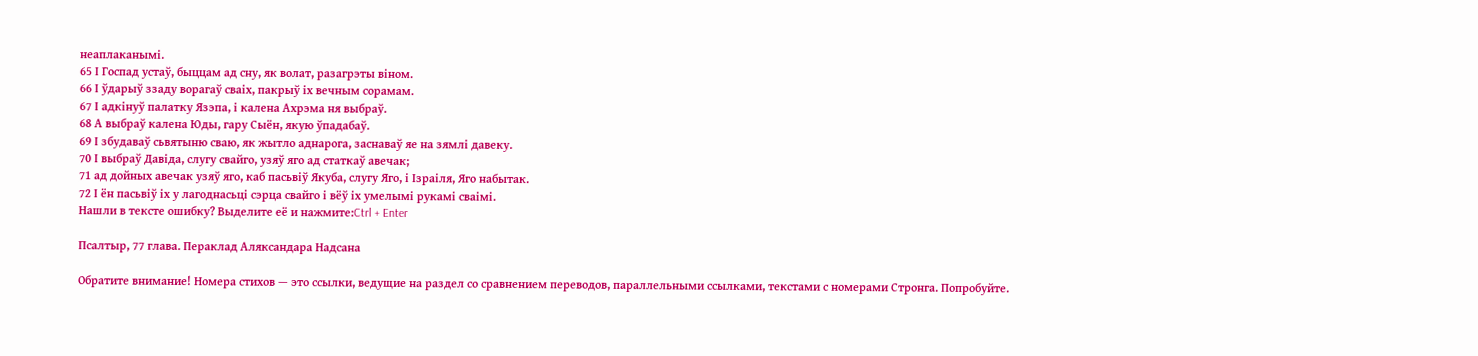неаплаканымі.
65 І Госпад устаў, быццам ад сну, як волат, разагрэты віном.
66 І ўдарыў ззаду ворагаў сваіх, пакрыў іх вечным сорамам.
67 І адкінуў палатку Язэпа, і калена Ахрэма ня выбраў.
68 А выбраў калена Юды, гару Сыён, якую ўпадабаў.
69 І збудаваў сьвятыню сваю, як жытло аднарога, заснаваў яе на зямлі давеку.
70 І выбраў Давіда, слугу свайго, узяў яго ад статкаў авечак;
71 ад дойных авечак узяў яго, каб пасьвіў Якуба, слугу Яго, і Ізраіля, Яго набытак.
72 І ён пасьвіў іх у лагоднасьці сэрца свайго і вёў іх умелымі рукамі сваімі.
Нашли в тексте ошибку? Выделите её и нажмите:Ctrl + Enter

Псалтыр, 77 глава. Пераклад Аляксандара Надсана

Обратите внимание! Номера стихов — это ссылки, ведущие на раздел со сравнением переводов, параллельными ссылками, текстами с номерами Стронга. Попробуйте.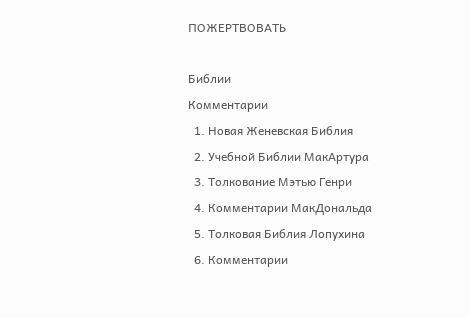ПОЖЕРТВОВАТЬ

Библии
Комментарии
  1. Новая Женевская Библия
  2. Учебной Библии МакАртура
  3. Толкование Мэтью Генри
  4. Комментарии МакДональда
  5. Толковая Библия Лопухина
  6. Комментарии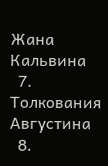Жана Кальвина
  7. Толкования Августина
  8.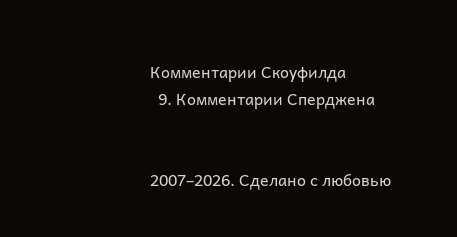Комментарии Скоуфилда
  9. Комментарии Сперджена


2007–2026. Сделано с любовью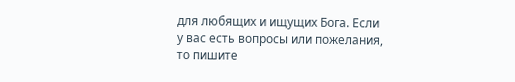для любящих и ищущих Бога. Если у вас есть вопросы или пожелания, то пишите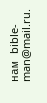нам bible-man@mail.ru.